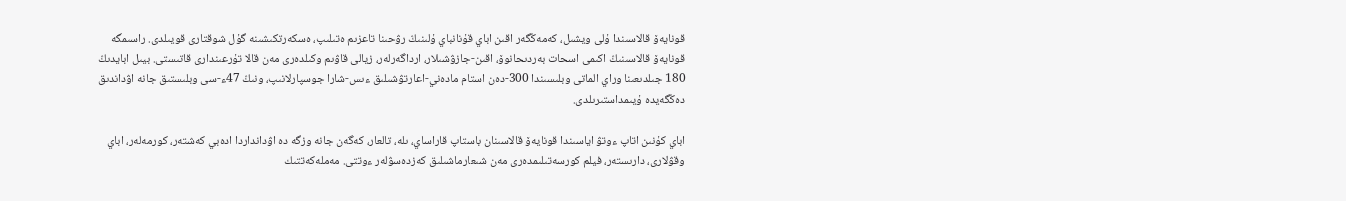قونايەۆ قالاسىندا ۇلى ويشىل، كەمەڭگەر اقىن اباي قۇنانباي ۇلىنىڭ رۋحىنا تاعزىم ەتىلىپ، ەسكەرتكىشىنە گۇل شوقتارى قويىلدى. راسىمگە قونايەۆ قالاسىنىڭ اكىمى اسحات بەردىحانوۆ، اقىن-جازۋشىلار، ارداگەرلەر، زيالى قاۋىم وكىلدەرى مەن قالا تۇرعىندارى قاتىستى. بيىل ابايدىڭ 180 جىلدىعىنا وراي الماتى وبلىسىندا 300-دەن استام مادەني-اعارتۋشىلىق ءىس-شارا جوسپارلانىپ، ونىڭ 47ء-سى وبلىستىق جانە اۋداندىق دەڭگەيدە ۇيىمداستىرىلدى.

اباي كۇنىن اتاپ ءوتۋ اياسىندا قونايەۆ قالاسىنان باستاپ قاراساي، ىلە، تالعار، كەگەن جانە وزگە دە اۋدانداردا ادەبي كەشتەر، كورمەلەر، اباي وقۋلارى، دارىستەر، فيلم كورسەتىلىمدەرى مەن شىعارماشىلىق كەزدەسۋلەر ءوتتى. مەملەكەتتىك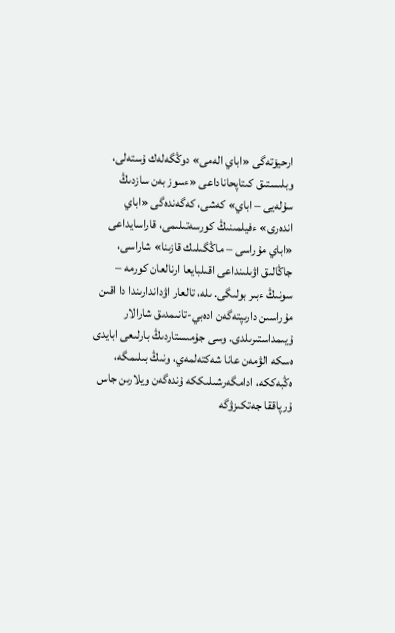ارحيۆتەگى «اباي الەمى» دوڭگەلەك ۇستەلى، وبلىستىق كىتاپحاناداعى «ءسوز بەن سازدىڭ سۇلەيى – اباي» كەشى، كەگەندەگى «اباي اندەرى» ءفيلمىنىڭ كورسەتىلىمى، قاراسايداعى «اباي مۇراسى – ماڭگىلىك قازىنا» شاراسى، جاڭالىق اۋىلىنداعى اقىلبايعا ارنالعان كورمە – سونىڭ ءبىر بولىگى. ىلە، تالعار اۋداندارىندا دا اقىن مۇراسىن دارىپتەگەن ادەبي-تانىمدىق شارالار ۇيىمداستىرىلدى. وسى جۇمىستاردىڭ بارلىعى ابايدى ەسكە الۋمەن عانا شەكتەلمەي، ونىڭ بىلىمگە، ەڭبەككە، ادامگەرشىلىككە ۇندەگەن ويلارىن جاس ۇرپاققا جەتكىزۋگە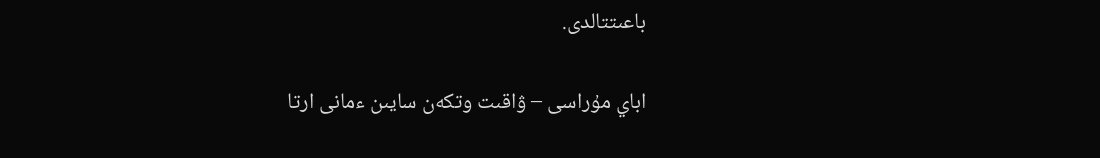باعىتتالدى.

اباي مۇراسى – ۋاقىت وتكەن سايىن ءمانى ارتا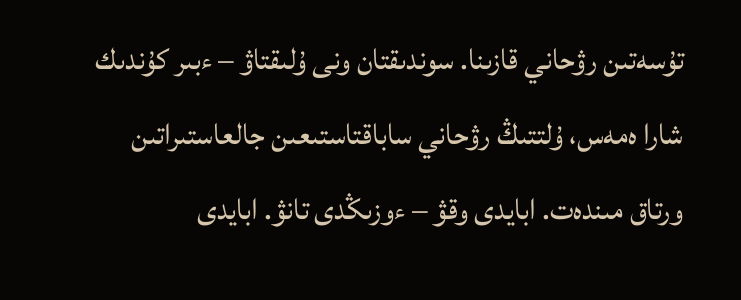تۇسەتىن رۋحاني قازىنا. سوندىقتان ونى ۇلىقتاۋ – ءبىر كۇندىك شارا ەمەس، ۇلتتىڭ رۋحاني ساباقتاستىعىن جالعاستىراتىن ورتاق مىندەت. ابايدى وقۋ – ءوزىڭدى تانۋ. ابايدى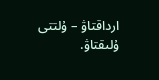ارداقتاۋ – ۇلتتى ۇلىقتاۋ.